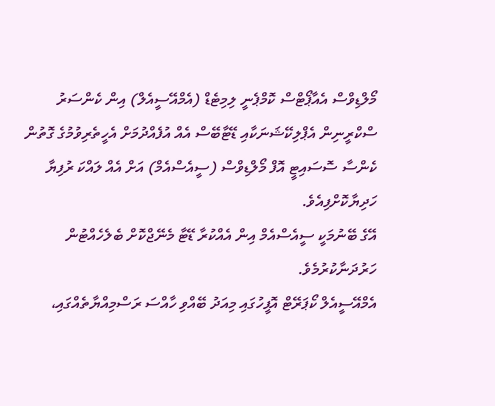މޯލްޑިވްސް އެއާޕޯޓްސް ކޮމްޕެނީ ލިމިޓެޑް (އެމްއޭސީއެލް) އިން ކެންސަރު ސްކްރީނިން އެޕްލިކޭޝަނަކާއި ޑޭޓާބޭސް އެއް އުފެއްދުމަށް އެހީތެރިވުމުގެ ގޮތުން ކެންސާ ސޮސައިޓީ އޮފް މޯލްޑިވްސް (ސީއެސްއެމް) އަށް އެއް ލައްކަ ރުފިޔާ ހަދިޔާކޮށްފިއެވެ.
އޭގެ ބޭނުމަކީ ސީއެސްއެމް އިން އެއްކުރާ ޑޭޓާ މެނޭޖްކޮށް ބެލެހެއްޓުން ހަރުދަނާކުރުމެވެ.
އެމްއޭސީއެލް ކޯޕަރޭޓް އޮފީހުގައި މިއަދު ބޭއްވި ހާއްސަ ރަސްމިއްޔާތެއްގައި،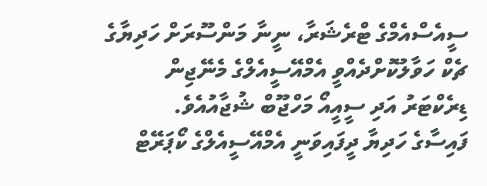ސީއެސްއެމްގެ ޓްރެޝަރާ، ނީނާ މަންސޫރަށް ހަދިޔާގެ ޗެކް ހަވާލުކޮށްދެއްވީ އެމްއޭސީއެލްގެ މެނޭޖިން ޑިރެކްޓަރު އަދި ސީއީއޯ މަހްޖޫބް ޝުޖާއުއެވެ.
ފައިސާގެ ހަދިޔާ ދީފައިވަނީ އެމްއޭސީއެލްގެ ކޯޕަރޭޓް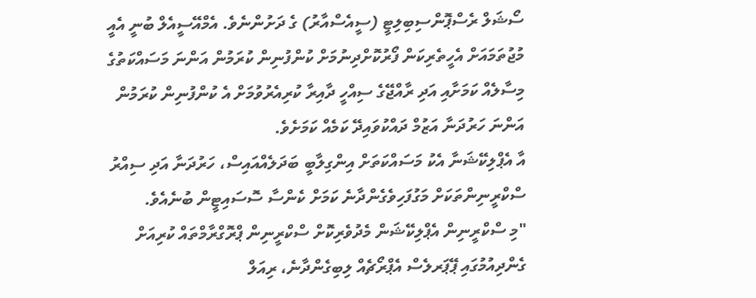ސޯޝަލް ރެސްޕޮންސިބިލިޓީ (ސީއެސްއާރު) ގެ ދަށުންނެވެ. އެމްއޭސީއެލް ބުނީ އެއީ މުޖުތަމައަށް އެހީތެރިކަން ފޯރުކޮށްދިނުމަށް ކުންފުނިން ކުރަމުން އަންނަ މަސައްކަތުގެ މިސާލެއް ކަމަށާއި އަދި ރާއްޖޭގެ ސިއްހީ ދާއިރާ ކުރިއެރުވުމަށް އެ ކުންފުނިން ކުރަމުން އަންނަ ހަރުދަނާ އަޒުމް ދައްކުވައިދޭ ކަމެއް ކަމަށެވެ.
އާ އެޕްލިކޭޝަނާ އެކު މަސައްކަތަށް އިންގިލާބީ ބަދަލެއްއައިސް، ހަރުދަނާ އަދި ސިއްރު ސްކްރީނިންތަކަށް މަގުފަހިވެގެންދާނެ ކަމަށް ކެންސާ ސޮސައިޓީން ބުނެއެވެ.
"މި ސްކްރީނިން އެޕްލިކޭޝަން މެދުވެރިކޮށް ސްކްރީނިން ޕްރޮގްރާމްތައް ކުރިއަށް ގެންދިއުމުގައި ޕޭޕަރލެސް އެޕްރޯޗެއް ލިބިގެންދާނެ، ރިއަލް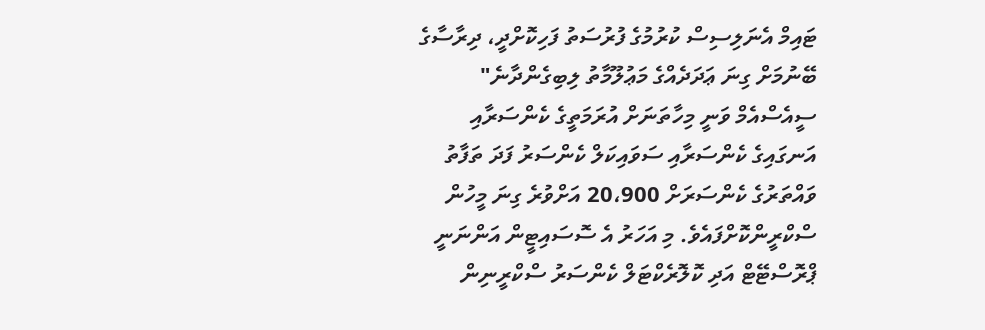ޓައިމް އެނަލިސިސް ކުރުމުގެ ފުރުސަތު ފަހިކޮށްދީ، ދިރާސާގެ ބޭނުމަށް ގިނަ ޢަދަދެއްގެ މަޢުލޫމާތު ލިބިގެންދާނެ"
ސީއެސްއެމް ވަނީ މިހާތަނަށް އުރަމަތީގެ ކެންސަރާއި އަނގައިގެ ކެންސަރާއި ސަވައިކަލް ކެންސަރު ފަދަ ތަފާތު ވައްތަރުގެ ކެންސަރަށް 20،900 އަށްވުރެ ގިނަ މީހުން ސްކްރީންކޮށްފައެވެ. މި އަހަރު އެ ސޮސައިޓީން އަންނަނީ ޕްރޮސްޓޭޓް އަދި ކޮލޮރެކްޓަލް ކެންސަރު ސްކްރީނިން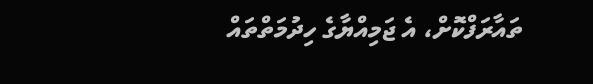ތައާރަފްކޮށް، އެ ޖަމިއްޔާގެ ހިދުމަތްތައް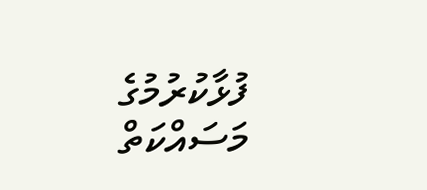ފުޅާކުރުމުގެ މަސައްކަތް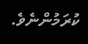ކުރަމުންނެވެ.